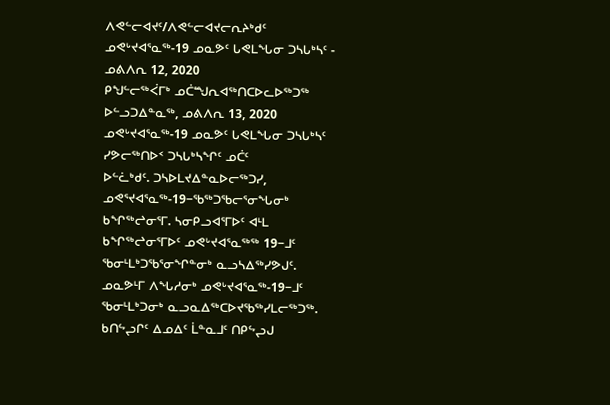ᐱᕙᓪᓕᐊᔪᑦ/ᐱᕙᓪᓕᐊᔪᓕᕆᔨᒃᑯᑦ
ᓄᕙᒡᔪᐊᕐᓇᖅ-19 ᓄᓇᕗᑦ ᒐᕙᒪᖓᓂ ᑐᓴᒐᒃᓴᑦ - ᓄᕕᐱᕆ 12, 2020
ᑭᖑᓪᓕᖅᐹᒥᒃ ᓄᑖᙳᕆᐊᖅᑎᑕᐅᓚᐅᖅᑐᖅ ᐅᓪᓗᑐᐃᓐᓇᖅ, ᓄᕕᐱᕆ 13, 2020
ᓄᕙᒡᔪᐊᕐᓇᖅ-19 ᓄᓇᕗᑦ ᒐᕙᒪᖓᓂ ᑐᓴᒐᒃᓴᑦ
ᓯᕗᓕᖅᑎᐅᑉ ᑐᓴᒐᒃᓴᖏᑦ ᓄᑖᑦ
ᐅᓪᓛᒃᑯᑦ. ᑐᓴᐅᒪᔪᐃᓐᓇᐅᓕᖅᑐᓯ, ᓄᕙᕐᔪᐊᕐᓇᖅ-19−ᖃᖅᑐᖃᓕᕐᓂᖓᓂᒃ ᑲᖏᖅᖠᓂᕐᒥ. ᓴᓂᑭᓗᐊᕐᒥᐅᑦ ᐊᒻᒪ ᑲᖏᖅᖠᓂᕐᒥᐅᑦ ᓄᕙᒡᔪᐊᕐᓇᖅᖅ 19−ᒧᑦ ᖃᓂᒻᒪᒃᑐᖃᕐᓂᖏᓐᓂᒃ ᓇᓗᓴᐃᖅᓯᕗᒍᑦ.
ᓄᓇᕗᒻᒥ ᐱᖓᓱᓂᒃ ᓄᕙᒡᔪᐊᕐᓇᖅ-19−ᒧᑦ ᖃᓂᒻᒪᒃᑐᓂᒃ ᓇᓗᓇᐃᖅᑕᐅᔪᖃᖅᓯᒪᓕᖅᑐᖅ. ᑲᑎᖦᖢᒋᑦ ᐃᓄᐃᑦ ᒫᓐᓇᒧᑦ ᑎᑭᖦᖢᒍ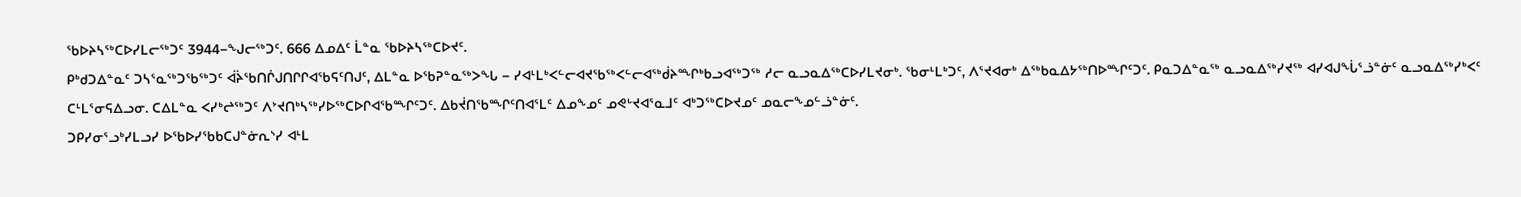ᖃᐅᔨᓴᖅᑕᐅᓯᒪᓕᖅᑐᑦ 3944−ᖑᓕᖅᑐᑦ. 666 ᐃᓄᐃᑦ ᒫᓐᓇ ᖃᐅᔨᓴᖅᑕᐅᔪᑦ.
ᑭᒃᑯᑐᐃᓐᓇᑦ ᑐᓴᕐᓇᖅᑐᖃᖅᑐᑦ ᐋᔩᖃᑎᒌᒍᑎᒋᒋᐊᖃᕋᑦᑎᒍᑦ, ᐃᒪᓐᓇ ᐅᖃᕈᓐᓇᖅᐳᖓ − ᓯᐊᒻᒪᒃᐸᓪᓕᐊᔪᖃᖅᐸᓪᓕᐊᖅᑰᔨᙱᒃᑲᓗᐊᖅᑐᖅ ᓱᓕ ᓇᓗᓇᐃᖅᑕᐅᓯᒪᔪᓂᒃ. ᖃᓂᒻᒪᒃᑐᑦ, ᐱᕐᔪᐊᓂᒃ ᐃᖅᑲᓇᐃᔭᖅᑎᐅᙱᑦᑐᑦ. ᑭᓇᑐᐃᓐᓇᖅ ᓇᓗᓇᐃᖅᓯᔪᖅ ᐊᓯᐊᒍᖔᕐᓘᓐᓃᑦ ᓇᓗᓇᐃᖅᓯᒃᐸᑦ ᑕᒻᒪᕐᓂᕋᐃᓗᓂ. ᑕᐃᒪᓐᓇ ᐸᓯᒃᖠᖅᑐᑦ ᐱᔾᔪᑎᒃᓴᖅᓯᐅᖅᑕᐅᒋᐊᖃᙱᑦᑐᑦ. ᐃᑲᔫᑎᖃᙱᑦᑎᐊᕐᒪᑦ ᐃᓄᖕᓄᑦ ᓄᕙᒡᔪᐊᕐᓇᒧᑦ ᐊᒃᑐᖅᑕᐅᔪᓄᑦ ᓄᓇᓕᖕᓄᓪᓘᓐᓃᑦ.
ᑐᑭᓯᓂᕐᓗᒃᓯᒪᓗᓯ ᐅᖃᐅᓯᖃᑲᑕᒍᓐᓃᕆᔅᓯ ᐊᒻᒪ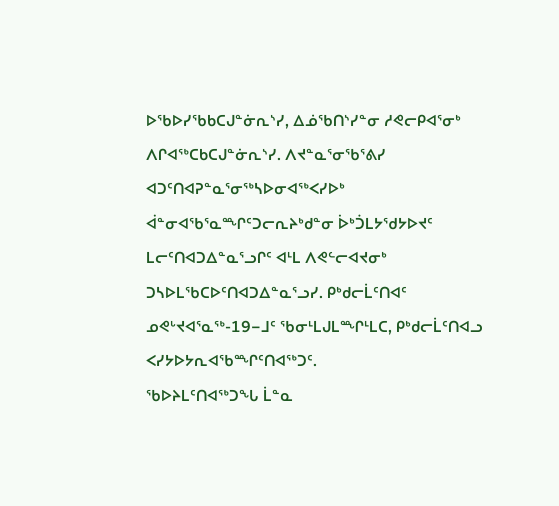ᐅᖃᐅᓯᖃᑲᑕᒍᓐᓃᕆᔅᓯ, ᐃᓅᖃᑎᔅᓯᓐᓂ ᓱᕙᓕᑭᐊᕐᓂᒃ ᐱᒋᐊᖅᑕᑲᑕᒍᓐᓃᕆᔅᓯ. ᐱᔪᓐᓇᕐᓂᖃᕐᕕᓯ ᐊᑐᑦᑎᐊᕈᓐᓇᕐᓂᖅᓴᐅᓂᐊᖅᐸᓯᐅᒃ ᐋᓐᓂᐊᖃᕐᓇᙱᑦᑐᓕᕆᔨᒃᑯᓐᓂ ᐆᒃᑑᒪᔭᖁᔭᐅᔪᑦ ᒪᓕᑦᑎᐊᑐᐃᓐᓇᕐᓗᒋᑦ ᐊᒻᒪ ᐱᕙᓪᓕᐊᔪᓂᒃ ᑐᓴᐅᒪᖃᑕᐅᑦᑎᐊᑐᐃᓐᓇᕐᓗᓯ. ᑭᒃᑯᓕᒫᑦᑎᐊᑦ ᓄᕙᒡᔪᐊᕐᓇᖅ-19−ᒧᑦ ᖃᓂᒻᒪᒍᒪᙱᒻᒪᑕ, ᑭᒃᑯᓕᒫᑦᑎᐊᓗ ᐸᓯᔭᐅᔭᕆᐊᖃᙱᑦᑎᐊᖅᑐᑦ.
ᖃᐅᔨᒪᑦᑎᐊᖅᑐᖓ ᒫᓐᓇ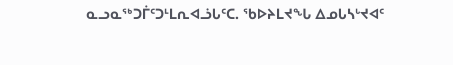ᓇᓗᓇᖅᑐᒦᑦᑐᒻᒪᕆᐊᓘᒐᑦᑕ. ᖃᐅᔨᒪᔪᖓ ᐃᓄᒐᓴᒡᔪᐊᑦ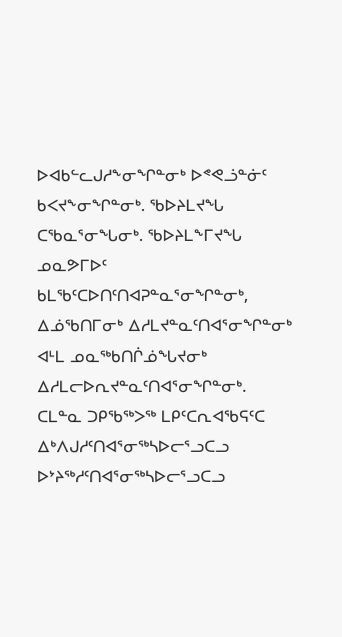ᐅᐊᑲᓪᓚᒍᓱᖕᓂᖏᓐᓂᒃ ᐅᕝᕙᓘᓐᓃᑦ ᑲᐸᔪᖕᓂᖏᓐᓂᒃ. ᖃᐅᔨᒪᔪᖓ ᑕᖃᓇᕐᓂᖓᓂᒃ. ᖃᐅᔨᒪᖕᒥᔪᖓ ᓄᓇᕗᒥᐅᑦ ᑲᒪᖃᑦᑕᐅᑎᑦᑎᐊᕈᓐᓇᕐᓂᖏᓐᓂᒃ, ᐃᓅᖃᑎᒥᓂᒃ ᐃᓱᒪᔪᓐᓇᑦᑎᐊᕐᓂᖏᓐᓂᒃ ᐊᒻᒪ ᓄᓇᖅᑲᑎᒌᓅᖓᔪᓂᒃ ᐃᓱᒪᓕᐅᕆᔪᓐᓇᑦᑎᐊᕐᓂᖏᓐᓂᒃ.
ᑕᒪᓐᓇ ᑐᑭᖃᖅᐳᖅ ᒪᑭᑦᑕᕆᐊᖃᕋᑦᑕ ᐃᒃᐱᒍᓱᑦᑎᐊᕐᓂᖅᓴᐅᓕᕐᓗᑕᓗ ᐅᔾᔨᖅᓱᑦᑎᐊᕐᓂᖅᓴᐅᓕᕐᓗᑕᓗ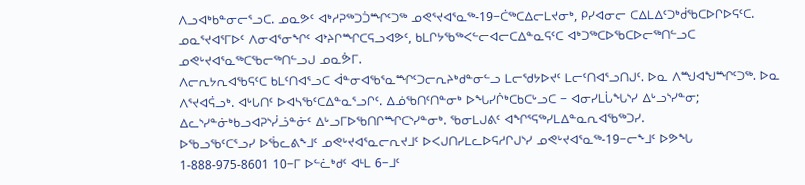ᐱᓗᐊᒃᑲᓐᓂᓕᕐᓗᑕ. ᓄᓇᕗᑦ ᐊᒃᓱᕈᖅᑐᑑᙱᑦᑐᖅ ᓄᕙᕐᔪᐊᕐᓇᖅ-19−ᑖᖅᑕᐃᓕᒪᔪᓂᒃ, ᑭᓯᐊᓂᓕ ᑕᐃᒪᐃᑦᑐᒃᑰᖃᑕᐅᒋᐅᕋᑦᑕ. ᓄᓇᕐᔪᐊᕐᒥᐅᑦ ᐱᓂᐊᕐᓂᖏᑦ ᐊᔾᔨᒋᙱᑕᕋᓗᐊᕗᑦ, ᑲᒪᒋᔭᖃᖅᐸᓪᓕᐊᓕᑕᐃᓐᓇᕋᑦᑕ ᐊᒃᑐᖅᑕᐅᖃᑕᐅᓕᖅᑎᓪᓗᑕ ᓄᕙᒡᔪᐊᕐᓇᖅᑕᖃᓕᖅᑎᓪᓗᒍ ᓄᓇᕘᒥ.
ᐱᓕᕆᔭᕆᐊᖃᕋᑦᑕ ᑲᒪᑦᑎᐊᕐᓗᑕ ᐋᓐᓂᐊᖃᕐᓇᙱᑦᑐᓕᕆᔨᒃᑯᓐᓂᓪᓗ ᒪᓕᖁᔭᐅᔪᑦ ᒪᓕᑦᑎᐊᕐᓗᑎᒍᑦ. ᐅᓇ ᐱᙳᐊᖑᙱᑦᑐᖅ. ᐅᓇ ᐱᕐᔪᐊᕌᓗᒃ. ᐊᒡᒐᑎᑦ ᐅᐊᓴᖃᑦᑕᐃᓐᓇᕐᓗᒋᑦ. ᐃᓅᖃᑎᑦᑎᓐᓂᒃ ᐅᖓᓯᒌᒃᑕᑲᑕᒡᓗᑕ − ᐊᓂᓯᒪᒑᖓᔅᓯ ᐃᒡᓗᔅᓯᓐᓂ; ᐃᓚᔅᓯᓐᓃᒃᑲᓗᐊᕈᔅᓰᓘᓐᓃᑦ ᐃᒡᓗᒥᐅᖃᑎᒋᙱᑕᔅᓯᓐᓂᒃ. ᖃᓂᒪᒍᕕᑦ ᐊᖏᕐᕋᖅᓯᒪᐃᓐᓇᕆᐊᖃᖅᑐᓯ.
ᐅᖃᓗᖃᑦᑕᕐᓗᓯ ᐅᖄᓚᕕᖕᒧᑦ ᓄᕙᒡᔪᐊᕐᓇᓕᕆᔪᒧᑦ ᐅᐸᒍᑎᓯᒪᓚᐅᕋᓱᒋᒍᔅᓯ ᓄᕙᒡᔪᐊᕐᓇᖅ-19−ᓕᖕᒧᑦ ᐅᕗᖓ 1-888-975-8601 10−ᒥ ᐅᓪᓛᒃᑯᑦ ᐊᒻᒪ 6−ᒧᑦ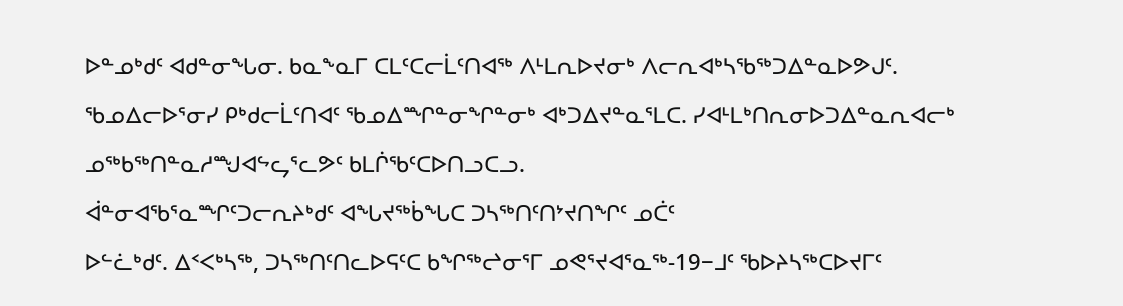ᐅᓐᓄᒃᑯᑦ ᐊᑯᓐᓂᖓᓂ. ᑲᓇᖕᓇᒥ ᑕᒪᑦᑕᓕᒫᑦᑎᐊᖅ ᐱᒻᒪᕆᐅᔪᓂᒃ ᐱᓕᕆᐊᒃᓴᖃᖅᑐᐃᓐᓇᐅᕗᒍᑦ. ᖃᓄᐃᓕᐅᕐᓂᓯ ᑭᒃᑯᓕᒫᑦᑎᐊᑦ ᖃᓄᐃᙱᓐᓂᖏᓐᓂᒃ ᐊᒃᑐᐃᔪᓐᓇᕐᒪᑕ. ᓯᐊᒻᒪᒃᑎᕆᓂᐅᑐᐃᓐᓇᕆᐊᓕᒃ ᓄᖅᑲᖅᑎᓐᓇᓱᙳᐊᖦᖤᕐᓚᕗᑦ ᑲᒪᒌᖃᑦᑕᐅᑎᓗᑕᓗ.
ᐋᓐᓂᐊᖃᕐᓇᙱᑦᑐᓕᕆᔨᒃᑯᑦ ᐊᖓᔪᖅᑳᖓᑕ ᑐᓴᖅᑎᑦᑎᔾᔪᑎᖏᑦ ᓄᑖᑦ
ᐅᓪᓛᒃᑯᑦ. ᐃᑉᐸᒃᓴᖅ, ᑐᓴᖅᑎᑦᑎᓚᐅᕋᑦᑕ ᑲᖏᖅᖠᓂᕐᒥ ᓄᕙᕐᔪᐊᕐᓇᖅ-19−ᒧᑦ ᖃᐅᔨᓴᖅᑕᐅᔪᒥᑦ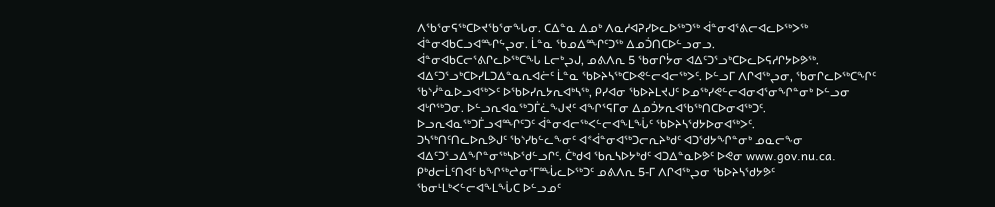ᐱᖃᕐᓂᕋᖅᑕᐅᔪᖃᕐᓂᖓᓂ. ᑕᐃᓐᓇ ᐃᓄᒃ ᐱᓇᓱᐊᕈᓯᐅᓚᐅᖅᑐᖅ ᐋᓐᓂᐊᕐᕕᓕᐊᓚᐅᖅᐳᖅ ᐋᓐᓂᐊᑲᑕᓗᐊᙱᖦᖢᓂ. ᒫᓐᓇ ᖃᓄᐃᙱᑦᑐᖅ ᐃᓄᑑᑎᑕᐅᓪᓗᓂᓗ.
ᐋᓐᓂᐊᑲᑕᓕᕐᕕᒋᓚᐅᖅᑕᖓ ᒪᓕᒃᖢᒍ, ᓄᕕᐱᕆ 5 ᖃᓂᒋᔮᓂ ᐊᐃᑦᑐᕐᓗᒃᑕᐅᓚᐅᕋᓱᒋᔭᐅᕗᖅ. ᐊᐃᑦᑐᕐᓗᒃᑕᐅᓯᒪᑐᐃᓐᓇᕆᐊᓖᑦ ᒫᓐᓇ ᖃᐅᔨᓴᖅᑕᐅᕙᓪᓕᐊᓕᖅᐳᑦ. ᐅᓪᓗᒥ ᐱᒋᐊᖅᖢᓂ, ᖃᓂᒋᓚᐅᖅᑕᖏᑦ ᖃᔅᓰᓐᓇᐅᓗᐊᖅᐳᑦ ᐅᖃᐅᓯᕆᔭᕆᐊᒃᓴᖅ, ᑭᓯᐊᓂ ᖃᐅᔨᒪᔪᒍᑦ ᐅᓄᖅᓯᕙᓪᓕᐊᓂᐊᕐᓂᖏᓐᓂᒃ ᐅᓪᓗᓂ ᐊᒡᒋᖅᑐᓂ. ᐅᓪᓗᕆᐊᓇᖅᑐᒦᓛᖑᔪᑦ ᐊᖏᕐᕋᒥᓂ ᐃᓄᑑᔭᕆᐊᖃᖅᑎᑕᐅᓂᐊᖅᑐᑦ. ᐅᓗᕆᐊᓇᖅᑐᒦᓗᐊᙱᑦᑐᑦ ᐋᓐᓂᐊᓕᖅᐸᓪᓕᐊᖕᒪᖔᑦ ᖃᐅᔨᓴᖁᔭᐅᓂᐊᖅᐳᑦ.
ᑐᓴᖅᑎᑦᑎᓚᐅᕆᕗᒍᑦ ᖃᔅᓯᑲᓪᓚᖕᓂᑦ ᐊᕝᐋᓐᓂᐊᖅᑐᓕᕆᔨᒃᑯᑦ ᐊᑐᖁᔭᖏᓐᓂᒃ ᓄᓇᓕᖕᓂ ᐊᐃᑦᑐᕐᓗᐃᖏᓐᓂᖅᓴᐅᖁᓪᓗᒋᑦ. ᑖᒃᑯᐊ ᖃᕆᓴᐅᔭᒃᑯᑦ ᐊᑐᐃᓐᓇᐅᕗᑦ ᐅᕙᓂ www.gov.nu.ca. ᑭᒃᑯᓕᒫᑦᑎᐊᑦ ᑲᖏᖅᖠᓂᕐᒥᙶᓚᐅᖅᑐᑦ ᓄᕕᐱᕆ 5-ᒥ ᐱᒋᐊᖅᖢᓂ ᖃᐅᔨᓴᖁᔭᕗᑦ ᖃᓂᒻᒪᒃᐸᓪᓕᐊᖕᒪᖔᑕ ᐅᓪᓗᓄᑦ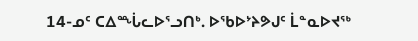14-ᓄᑦ ᑕᐃᙶᓚᐅᕐᓗᑎᒃ. ᐅᖃᐅᔾᔨᕗᒍᑦ ᒫᓐᓇᐅᔪᖅ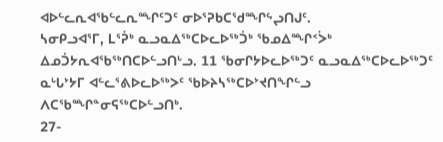ᐊᐅᓪᓚᕆᐊᖃᓪᓚᕆᙱᑦᑐᑦ ᓂᐅᕐᕈᑲᑕᖁᙱᖦᖢᑎᒍᑦ.
ᓴᓂᑭᓗᐊᕐᒥ, ᒪᕐᕉᒃ ᓇᓗᓇᐃᖅᑕᐅᓚᐅᖅᑑᒃ ᖃᓄᐃᙱᑉᐴᒃ ᐃᓄᑑᔭᕆᐊᖃᖅᑎᑕᐅᓪᓗᑎᒡᓗ. 11 ᖃᓂᒋᔭᐅᓚᐅᖅᑐᑦ ᓇᓗᓇᐃᖅᑕᐅᓚᐅᖅᑐᑦ ᓇᒡᒐᔾᔭᒥ ᐊᓪᓚᕐᕕᐅᓚᐅᖅᐳᑦ ᖃᐅᔨᓴᖅᑕᐅᔾᔪᑎᖏᓪᓗ ᐱᑕᖃᙱᓐᓂᕋᖅᑕᐅᓪᓗᑎᒃ.
27-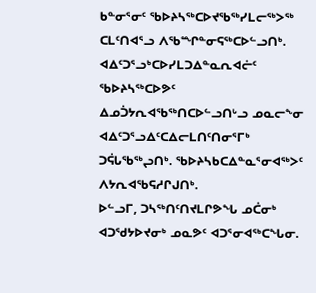ᑲᓐᓂᕐᓂᑦ ᖃᐅᔨᓴᖅᑕᐅᔪᖃᖅᓯᒪᓕᖅᐳᖅ ᑕᒪᑦᑎᐊᕐᓗ ᐱᖃᙱᓐᓂᕋᖅᑕᐅᓪᓗᑎᒃ. ᐊᐃᑦᑐᕐᓗᒃᑕᐅᓯᒪᑐᐃᓐᓇᕆᐊᓖᑦ ᖃᐅᔨᓴᖅᑕᐅᕗᑦ ᐃᓄᑑᔭᕆᐊᖃᖅᑎᑕᐅᓪᓗᑎᒡᓗ ᓄᓇᓕᖕᓂ ᐊᐃᑦᑐᕐᓗᐃᑦᑕᐃᓕᒪᑎᑦᑎᓂᕐᒥᒃ ᑐᕌᒐᖃᖅᖢᑎᒃ. ᖃᐅᔨᓴᑲᑕᐃᓐᓇᕐᓂᐊᖅᐳᑦ ᐱᔭᕆᐊᖃᕋᓱᒋᒍᑎᒃ.
ᐅᓪᓗᒥ, ᑐᓴᖅᑎᑦᑎᔪᒪᒋᕗᖓ ᓄᑖᓂᒃ ᐊᑐᖁᔭᐅᔪᓂᒃ ᓄᓇᕗᑦ ᐊᑐᕐᓂᐊᖅᑕᖓᓂ.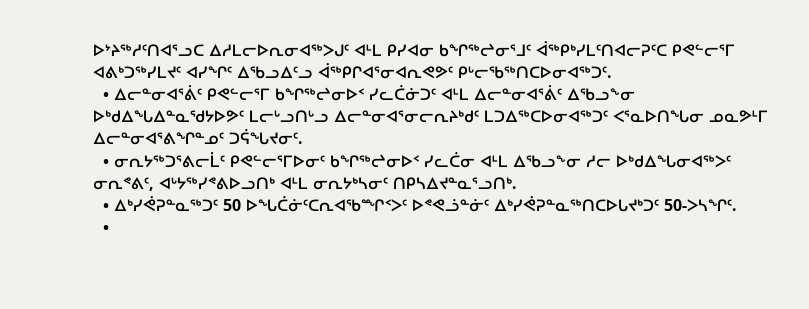ᐅᔾᔨᖅᓱᑦᑎᐊᕐᓗᑕ ᐃᓱᒪᓕᐅᕆᓂᐊᖅᐳᒍᑦ ᐊᒻᒪ ᑭᓯᐊᓂ ᑲᖏᖅᖠᓂᕐᒧᑦ ᐋᖅᑭᒃᓯᒪᑦᑎᐊᓕᕈᑦᑕ ᑭᕙᓪᓕᕐᒥ ᐊᕕᒃᑐᖅᓯᒪᔪᑦ ᐊᓯᖏᑦ ᐃᖃᓗᐃᑦᓗ ᐋᖅᑭᒋᐊᕐᓂᐊᕆᕙᕗᑦ ᑭᒡᓕᖃᖅᑎᑕᐅᓂᐊᖅᑐᑦ.
  • ᐃᓕᓐᓂᐊᕐᕖᑦ ᑭᕙᓪᓕᕐᒥ ᑲᖏᖅᖠᓂᐅᑉ ᓯᓚᑖᓃᑐᑦ ᐊᒻᒪ ᐃᓕᓐᓂᐊᕐᕖᑦ ᐃᖃᓗᖕᓂ ᐅᒃᑯᐃᖓᐃᓐᓇᖁᔭᐅᕗᑦ ᒪᓕᒡᓗᑎᒡᓗ ᐃᓕᓐᓂᐊᕐᓂᓕᕆᔨᒃᑯᑦ ᒪᑐᐃᖅᑕᐅᓂᐊᖅᑐᑦ ᐸᕐᓇᐅᑎᖓᓂ ᓄᓇᕗᒻᒥ ᐃᓕᓐᓂᐊᕐᕕᖏᓐᓄᑦ ᑐᕌᖓᔪᓂᑦ.
  • ᓂᕆᔭᖅᑐᕐᕕᓕᒫᑦ ᑭᕙᓪᓕᕐᒥᐅᓂᑦ ᑲᖏᖅᖠᓂᐅᑉ ᓯᓚᑖᓂ ᐊᒻᒪ ᐃᖃᓗᖕᓂ ᓱᓕ ᐅᒃᑯᐃᖓᓂᐊᖅᐳᑦ ᓂᕆᕝᕕᑦ, ᐊᒡᔭᖅᓯᕝᕕᐅᓗᑎᒃ ᐊᒻᒪ ᓂᕆᔭᒃᓴᓂᑦ ᑎᑭᓴᐃᔪᓐᓇᕐᓗᑎᒃ.
  • ᐃᒃᓯᕚᕈᓐᓇᖅᑐᑦ 50 ᐅᖓᑖᓃᑦᑕᕆᐊᖃᙱᑉᐳᑦ ᐅᕝᕙᓘᓐᓃᑦ ᐃᒃᓯᕚᕈᓐᓇᖅᑎᑕᐅᒐᔪᒃᑐᑦ 50-ᐳᓴᖏᑦ.
  •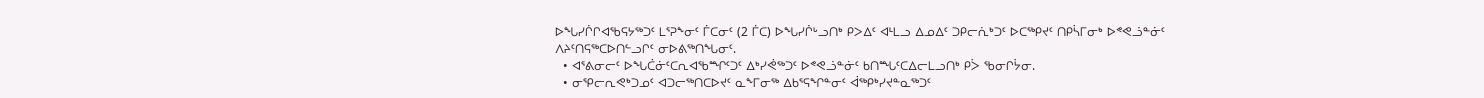ᐅᖓᓯᒌᒋᐊᖃᕋᔭᖅᑐᑦ ᒪᕐᕈᖕᓂᑦ ᒦᑕᓂᑦ (2 ᒦᑕ) ᐅᖓᓯᒌᒡᓗᑎᒃ ᑭᐳᐃᑦ ᐊᒻᒪᓗ ᐃᓄᐃᑦ ᑐᑭᓕᕇᒃᑐᑦ ᐅᑕᖅᑭᔪᑦ ᑎᑭᓵᒥᓂᒃ ᐅᕝᕙᓘᓐᓃᑦ ᐱᔨᑦᑎᕋᖅᑕᐅᑎᓪᓗᒋᑦ ᓂᐅᕕᖅᑎᖓᓂᑦ.
  • ᐊᕐᕕᓂᓕᑦ ᐅᖓᑖᓃᑦᑕᕆᐊᖃᙱᑦᑐᑦ ᐃᒃᓯᕚᖅᑐᑦ ᐅᕝᕙᓘᓐᓃᑦ ᑲᑎᙵᑦᑕᐃᓕᒪᓗᑎᒃ ᑭᐴ ᖃᓂᒋᔮᓂ.
  • ᓂᕿᓕᕆᕙᒃᑐᓄᑦ ᐊᑐᓕᖅᑎᑕᐅᔪᑦ ᓇᖕᒥᓂᖅ ᐃᑲᕐᕋᖏᓐᓂᑦ ᐋᖅᑭᒃᓯᔪᓐᓇᖅᑐᑦ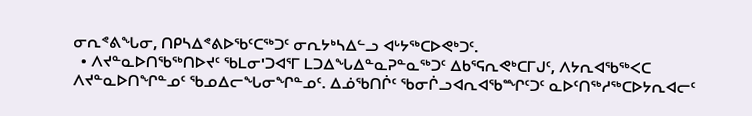ᓂᕆᕝᕕᖓᓂ, ᑎᑭᓴᐃᕝᕕᐅᖃᑦᑕᖅᑐᑦ ᓂᕆᔭᒃᓴᐃᓪᓗ ᐊᒡᔭᖅᑕᐅᕙᒃᑐᑦ.
  • ᐱᔪᓐᓇᐅᑎᖃᖅᑎᐅᔪᑦ ᖃᒪᓂ'ᑐᐊᕐᒥ ᒪᑐᐃᖓᐃᓐᓇᕈᓐᓇᖅᑐᑦ ᐃᑲᕐᕋᕆᕙᒃᑕᒥᒍᑦ, ᐱᔭᕆᐊᖃᖅᐸᑕ ᐱᔪᓐᓇᐅᑎᖏᓐᓄᑦ ᖃᓄᐃᓕᖓᓂᖏᓐᓄᑦ. ᐃᓅᖃᑎᒌᑦ ᖃᓂᒌᓗᐊᕆᐊᖃᙱᑦᑐᑦ ᓇᐅᑦᑎᖅᓱᖅᑕᐅᔭᕆᐊᓕᑦ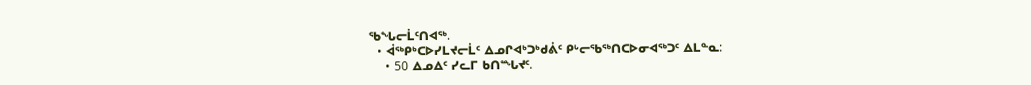ᖃᖓᓕᒫᑦᑎᐊᖅ.
  • ᐋᖅᑭᒃᑕᐅᓯᒪᔪᓕᒫᑦ ᐃᓄᒋᐊᒃᑐᒃᑯᕖᑦ ᑭᒡᓕᖃᖅᑎᑕᐅᓂᐊᖅᑐᑦ ᐃᒪᓐᓇ:
    • 50 ᐃᓄᐃᑦ ᓯᓚᒥ ᑲᑎᙵᔪᑦ.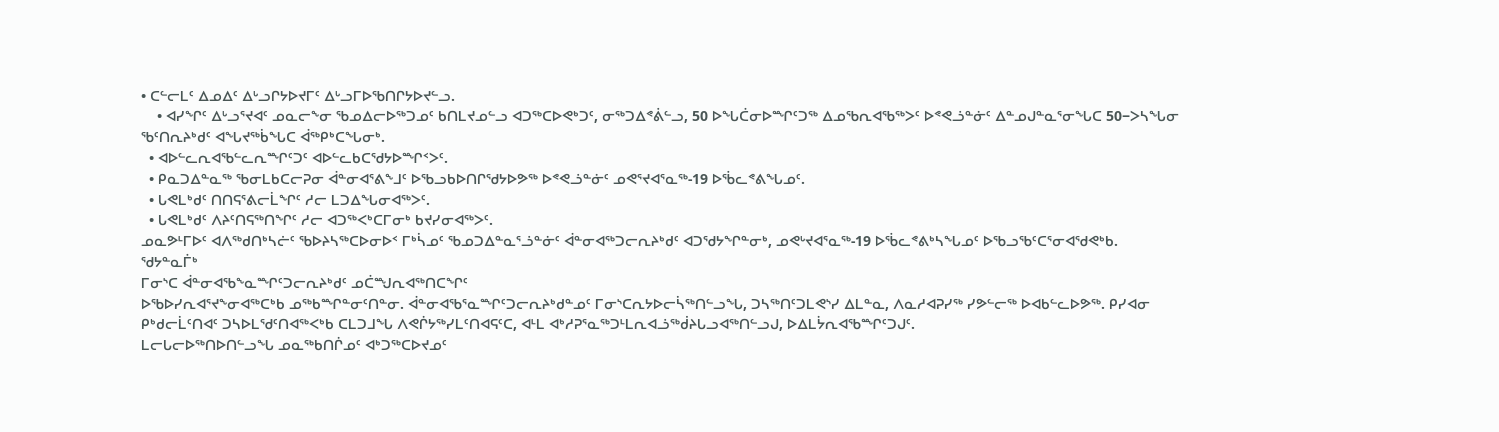• ᑕᓪᓕᒪᑦ ᐃᓄᐃᑦ ᐃᒡᓗᒋᔭᐅᔪᒥᑦ ᐃᒡᓗᒥᐅᖃᑎᒋᔭᐅᔪᓪᓗ.
    • ᐊᓯᖏᑦ ᐃᒡᓗᕐᔪᐊᑦ ᓄᓇᓕᖕᓂ ᖃᓄᐃᓕᐅᖅᑐᓄᑦ ᑲᑎᒪᔪᓄᓪᓗ ᐊᑐᖅᑕᐅᕙᒃᑐᑦ, ᓂᖅᑐᐃᕝᕖᓪᓗ, 50 ᐅᖓᑖᓂᐅᙱᑦᑐᖅ ᐃᓄᖃᕆᐊᖃᖅᐳᑦ ᐅᕝᕙᓘᓐᓃᑦ ᐃᓐᓄᒍᓐᓇᕐᓂᖓᑕ 50−ᐳᓴᖓᓂ ᖃᑦᑎᕆᔨᒃᑯᑦ ᐊᖓᔪᖅᑳᖓᑕ ᐋᖅᑭᒃᑕᖓᓂᒃ.
  • ᐊᐅᓪᓚᕆᐊᖃᓪᓚᕆᙱᑦᑐᑦ ᐊᐅᓪᓚᑲᑕᖁᔭᐅᙱᑉᐳᑦ.
  • ᑭᓇᑐᐃᓐᓇᖅ ᖃᓂᒪᑲᑕᓕᕈᓂ ᐋᓐᓂᐊᕐᕕᖕᒧᑦ ᐅᖃᓗᑲᐅᑎᒋᖁᔭᐅᕗᖅ ᐅᕝᕙᓘᓐᓃᑦ ᓄᕙᕐᔪᐊᕐᓇᖅ-19 ᐅᖄᓚᕝᕕᖓᓄᑦ.
  • ᒐᕙᒪᒃᑯᑦ ᑎᑎᕋᕐᕕᓕᒫᖏᑦ ᓱᓕ ᒪᑐᐃᖓᓂᐊᖅᐳᑦ.
  • ᒐᕙᒪᒃᑯᑦ ᐱᔨᑦᑎᕋᖅᑎᖏᑦ ᓱᓕ ᐊᑐᖅᐸᒃᑕᒥᓂᒃ ᑲᔪᓯᓂᐊᖅᐳᑦ.
ᓄᓇᕗᒻᒥᐅᑦ ᐊᐱᖅᑯᑎᒃᓴᓖᑦ ᖃᐅᔨᓴᖅᑕᐅᓂᐅᑉ ᒥᒃᓵᓄᑦ ᖃᓄᑐᐃᓐᓇᕐᓘᓐᓃᑦ ᐋᓐᓂᐊᖅᑐᓕᕆᔨᒃᑯᑦ ᐊᑐᖁᔭᖏᓐᓂᒃ, ᓄᕙᒡᔪᐊᕐᓇᖅ-19 ᐅᖄᓚᕝᕕᒃᓴᖓᓄᑦ ᐅᖃᓗᖃᑦᑕᕐᓂᐊᖁᕙᒃᑲ.
ᖁᔭᓐᓇᒦᒃ
ᒥᓂᔅᑕ ᐋᓐᓂᐊᖃᖕᓇᙱᑦᑐᓕᕆᔨᒃᑯᑦ ᓄᑖᙳᕆᐊᖅᑎᑕᖏᑦ
ᐅᖃᐅᓯᕆᐊᕐᔪᖕᓂᐊᖅᑕᒃᑲ ᓄᖅᑲᙱᓐᓂᑦᑎᓐᓂ. ᐋᓐᓂᐊᖃᕐᓇᙱᑦᑐᓕᕆᔨᒃᑯᓐᓄᑦ ᒥᓂᔅᑕᕆᔭᐅᓕᓵᖅᑎᓪᓗᖓ, ᑐᓴᖅᑎᑦᑐᒪᕙᔅᓯ ᐃᒪᓐᓇ, ᐱᓇᓱᐊᕈᓯᖅ ᓯᕗᓪᓕᖅ ᐅᐊᑲᓪᓚᐅᕗᖅ. ᑭᓯᐊᓂ ᑭᒃᑯᓕᒫᑦᑎᐊᑦ ᑐᓴᐅᒪᖁᑦᑎᐊᖅᐸᒃᑲ ᑕᒪᑐᒧᖓ ᐱᕙᒌᔭᖅᓯᒪᑦᑎᐊᕋᑦᑕ, ᐊᒻᒪ ᐊᒃᓱᕈᕐᓇᖅᑐᒻᒪᕆᐊᓘᖅᑰᔨᒐᓗᐊᖅᑎᓪᓗᒍ, ᐅᐃᒪᔮᕆᐊᖃᙱᑦᑐᒍᑦ.
ᒪᓕᒐᓕᐅᖅᑎᐅᑎᓪᓗᖓ ᓄᓇᖅᑲᑎᒌᓄᑦ ᐊᒃᑐᖅᑕᐅᔪᓄᑦ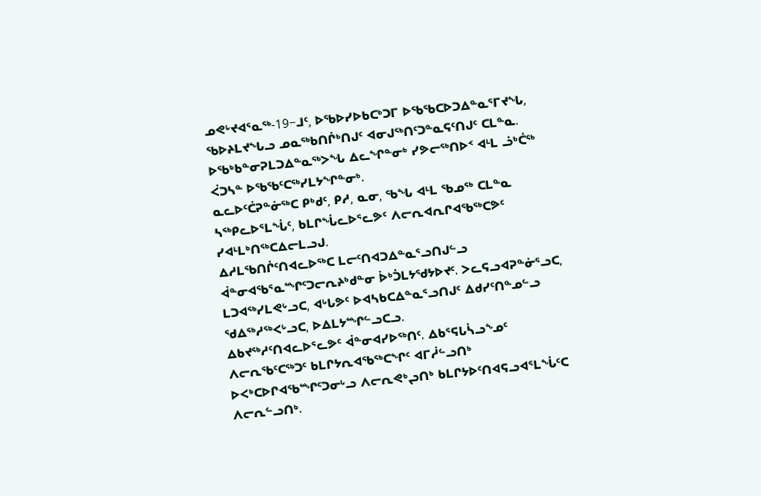ᓄᕙᒡᔪᐊᕐᓇᖅ-19−ᒧᑦ, ᐅᖃᐅᓯᐅᑲᑕᒃᑐᒥ ᐅᖃᖃᑕᐅᑐᐃᓐᓇᕐᒥᔪᖓ, ᖃᐅᔨᒪᔪᖓᓗ ᓄᓇᖅᑲᑎᒌᒃᑎᒍᑦ ᐊᓂᒍᖅᑎᑦᑐᓐᓇᕋᑦᑎᒍᑦ ᑕᒪᓐᓇ.
ᐅᖃᒃᑲᓐᓂᕈᒪᑐᐃᓐᓇᖅᐳᖓ ᐃᓚᖏᓐᓂᒃ ᓯᕗᓕᖅᑎᐅᑉ ᐊᒻᒪ ᓘᒃᑖᖅ ᐹᑐᓴᓐ ᐅᖃᖃᑦᑕᖅᓯᒪᔭᖏᓐᓂᒃ.
ᓇᓚᐅᑦᑖᕈᓐᓃᖅᑕ ᑭᒃᑯᑦ, ᑭᓱ, ᓇᓂ, ᖃᖓ ᐊᒻᒪ ᖃᓄᖅ ᑕᒪᓐᓇ ᓴᖅᑭᓚᐅᕐᒪᖔᑦ, ᑲᒪᒋᖔᓚᐅᕐᓚᕗᑦ ᐱᓕᕆᐊᕆᒋᐊᖃᖅᑕᕗᑦ ᓯᐊᒻᒪᒃᑎᖅᑕᐃᓕᒪᓗᒍ.
ᐃᓱᒪᖃᑎᒌᑦᑎᐊᓚᐅᖅᑕ ᒪᓕᑦᑎᐊᑐᐃᓐᓇᕐᓗᑎᒍᓪᓗ ᐋᓐᓂᐊᖃᕐᓇᙱᑦᑐᓕᕆᔨᒃᑯᓐᓂ ᐆᒃᑑᒪᔭᖁᔭᐅᔪᑦ. ᐳᓚᕋᓗᐊᕈᓐᓃᕐᓗᑕ, ᒪᑐᐊᖅᓯᒪᕙᒡᓗᑕ, ᐊᒡᒐᕗᑦ ᐅᐊᓴᑲᑕᐃᓐᓇᕐᓗᑎᒍᑦ ᐃᑯᓯᑦᑎᓐᓄᓪᓗ ᖁᐃᖅᓱᖅᐸᒡᓗᑕ, ᐅᐃᒪᔭᙱᓪᓗᑕᓗ.
ᐃᑲᔪᖅᓱᑦᑎᐊᓚᐅᕐᓚᕗᑦ ᐋᓐᓂᐊᓯᐅᖅᑎᑦ. ᐃᑲᕐᕋᒐᓵᓗᖕᓄᑦ ᐱᓕᕆᖃᑦᑕᖅᑐᑦ ᑲᒪᒋᔭᕆᐊᖃᖅᑕᖏᑦ ᐊᒥᓲᓪᓗᑎᒃ ᐅᐸᒃᑕᐅᒋᐊᖃᙱᑦᑐᓂᒡᓗ ᐱᓕᕆᕙᒃᖢᑎᒃ ᑲᒪᒋᔭᐅᑦᑎᐊᕋᓗᐊᕐᒪᖔᑦᑕ ᐱᓕᕆᓪᓗᑎᒃ.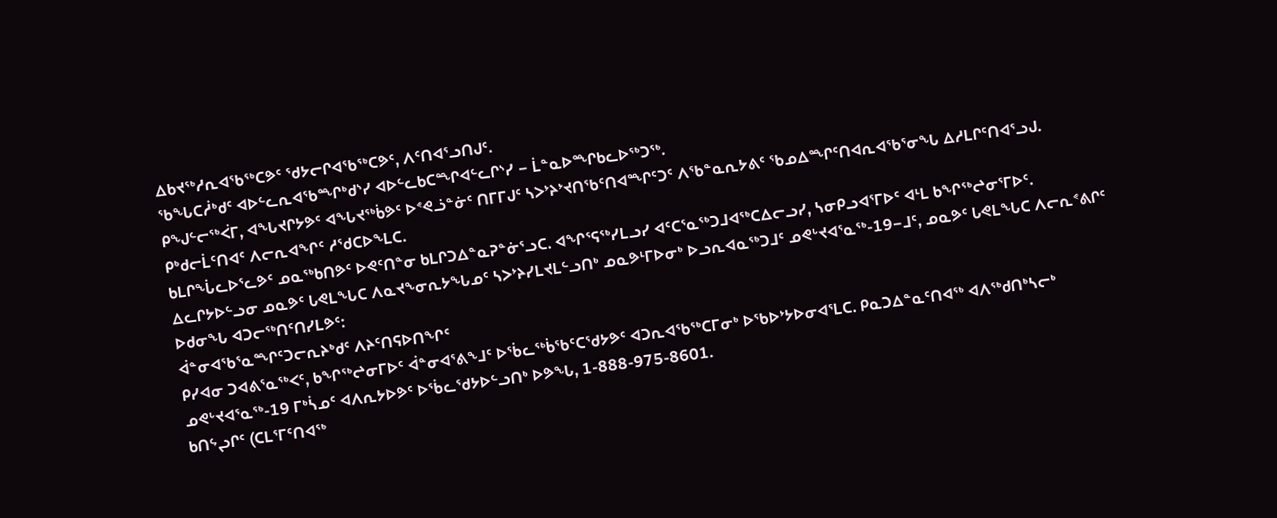ᐃᑲᔪᖅᓱᕆᐊᖃᖅᑕᕗᑦ ᖁᔭᓕᒋᐊᖃᖅᑕᕗᑦ, ᐱᑦᑎᐊᕐᓗᑎᒍᑦ.
ᖃᖓᑕᓲᒃᑯᑦ ᐊᐅᓪᓚᕆᐊᖃᙱᒃᑯᔅᓯ ᐊᐅᓪᓚᑲᑕᙱᐊᓪᓚᒋᔅᓯ − ᒫᓐᓇᐅᙱᑲᓚᐅᖅᑐᖅ.
ᑭᖑᓪᓕᖅᐹᒥ, ᐊᖓᔪᒋᔭᕗᑦ ᐊᖓᔪᖅᑳᕗᑦ ᐅᕝᕙᓘᓐᓃᑦ ᑎᒥᒥᒍᑦ ᓴᐳᔾᔨᔾᔪᑎᖃᑦᑎᐊᙱᑦᑐᑦ ᐱᖃᓐᓇᕆᔭᕕᑦ ᖃᓄᐃᙱᑦᑎᐊᕆᐊᖃᕐᓂᖓ ᐃᓱᒪᒋᑦᑎᐊᕐᓗᒍ. ᑭᒃᑯᓕᒫᑦᑎᐊᑦ ᐱᓕᕆᐊᖏᑦ ᓱᖁᑕᐅᖕᒪᑕ.
ᑲᒪᒋᖔᓚᐅᕐᓚᕗᑦ ᓄᓇᖅᑲᑎᕗᑦ ᐅᕙᑦᑎᓐᓂ ᑲᒪᒋᑐᐃᓐᓇᕈᓐᓃᕐᓗᑕ. ᐊᖏᕐᕋᖅᓯᒪᓗᓯ ᐊᑦᑕᕐᓇᖅᑐᒧᐊᖅᑕᐃᓕᓗᓯ, ᓴᓂᑭᓗᐊᕐᒥᐅᑦ ᐊᒻᒪ ᑲᖏᖅᖠᓂᕐᒥᐅᑦ.
ᐃᓚᒋᔭᐅᓪᓗᓂ ᓄᓇᕗᑦ ᒐᕙᒪᖓᑕ ᐱᓇᔪᖕᓂᕆᔭᖓᓄᑦ ᓴᐳᔾᔨᓯᒪᔪᒪᓪᓗᑎᒃ ᓄᓇᕗᒻᒥᐅᓂᒃ ᐅᓗᕆᐊᓇᖅᑐᒧᑦ ᓄᕙᒡᔪᐊᕐᓇᖅ-19−ᒧᑦ, ᓄᓇᕗᑦ ᒐᕙᒪᖓᑕ ᐱᓕᕆᕝᕕᒋᑦ ᐅᑯᓂᖓ ᐊᑐᓕᖅᑎᑦᑎᓯᒪᕗᑦ:
ᐋᓐᓂᐊᖃᕐᓇᙱᑦᑐᓕᕆᔨᒃᑯᑦ ᐱᔨᑦᑎᕋᐅᑎᖏᑦ
ᑭᓯᐊᓂ ᑐᐊᕕᕐᓇᖅᐸᑦ, ᑲᖏᖅᖠᓂᒥᐅᑦ ᐋᓐᓂᐊᕐᕕᖕᒧᑦ ᐅᖄᓚᖅᑳᖃᑦᑕᖁᔭᕗᑦ ᐊᑐᕆᐊᖃᖅᑕᒥᓂᒃ ᐅᖃᐅᔾᔭᐅᓂᐊᕐᒪᑕ. ᑭᓇᑐᐃᓐᓇᑦᑎᐊᖅ ᐊᐱᖅᑯᑎᒃᓴᓕᒃ ᓄᕙᒡᔪᐊᕐᓇᖅ-19 ᒥᒃᓵᓄᑦ ᐊᐱᕆᔭᐅᕗᑦ ᐅᖄᓚᖁᔭᐅᓪᓗᑎᒃ ᐅᕗᖓ, 1-888-975-8601.
ᑲᑎᖦᖢᒋᑦ (ᑕᒪᕐᒥᑦᑎᐊᖅ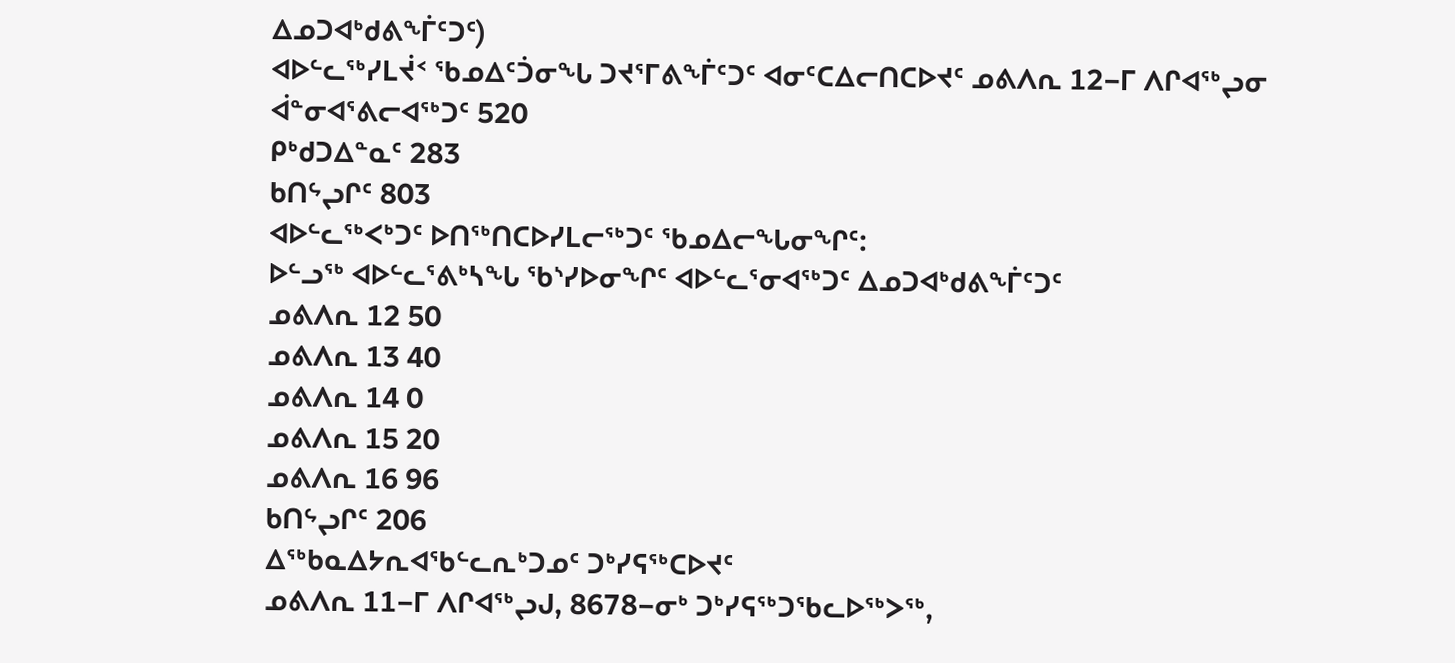ᐃᓄᑐᐊᒃᑯᕕᖕᒦᑦᑐᑦ)
ᐊᐅᓪᓚᖅᓯᒪᔫᑉ ᖃᓄᐃᑦᑑᓂᖓ ᑐᔪᕐᒥᕕᖕᒦᑦᑐᑦ ᐊᓂᑦᑕᐃᓕᑎᑕᐅᔪᑦ ᓄᕕᐱᕆ 12−ᒥ ᐱᒋᐊᖅᖢᓂ
ᐋᓐᓂᐊᕐᕕᓕᐊᖅᑐᑦ 520
ᑭᒃᑯᑐᐃᓐᓇᑦ 283
ᑲᑎᖦᖢᒋᑦ 803
ᐊᐅᓪᓚᖅᐸᒃᑐᑦ ᐅᑎᖅᑎᑕᐅᓯᒪᓕᖅᑐᑦ ᖃᓄᐃᓕᖓᓂᖏᑦ:
ᐅᓪᓗᖅ ᐊᐅᓪᓚᕐᕕᒃᓴᖓ ᖃᔅᓯᐅᓂᖏᑦ ᐊᐅᓪᓚᕐᓂᐊᖅᑐᑦ ᐃᓄᑐᐊᒃᑯᕕᖕᒦᑦᑐᑦ
ᓄᕕᐱᕆ 12 50
ᓄᕕᐱᕆ 13 40
ᓄᕕᐱᕆ 14 0
ᓄᕕᐱᕆ 15 20
ᓄᕕᐱᕆ 16 96
ᑲᑎᖦᖢᒋᑦ 206
ᐃᖅᑲᓇᐃᔭᕆᐊᖃᓪᓚᕆᒃᑐᓄᑦ ᑐᒃᓯᕋᖅᑕᐅᔪᑦ
ᓄᕕᐱᕆ 11−ᒥ ᐱᒋᐊᖅᖢᒍ, 8678−ᓂᒃ ᑐᒃᓯᕋᖅᑐᖃᓚᐅᖅᐳᖅ,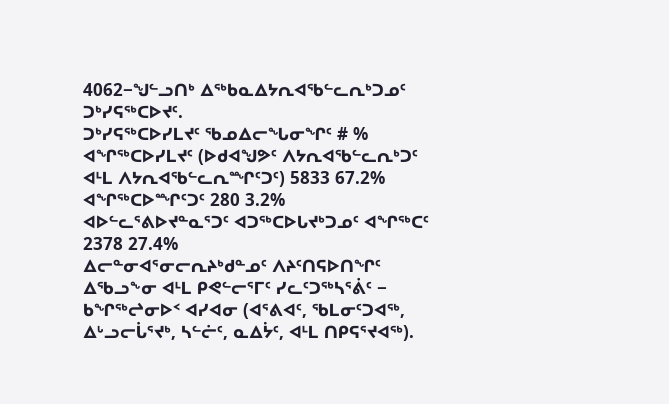4062−ᖑᓪᓗᑎᒃ ᐃᖅᑲᓇᐃᔭᕆᐊᖃᓪᓚᕆᒃᑐᓄᑦ ᑐᒃᓯᕋᖅᑕᐅᔪᑦ.
ᑐᒃᓯᕋᖅᑕᐅᓯᒪᔪᑦ ᖃᓄᐃᓕᖓᓂᖏᑦ # %
ᐊᖏᖅᑕᐅᓯᒪᔪᑦ (ᐅᑯᐊᖑᕗᑦ ᐱᔭᕆᐊᖃᓪᓚᕆᒃᑐᑦ ᐊᒻᒪ ᐱᔭᕆᐊᖃᓪᓚᕆᙱᑦᑐᑦ) 5833 67.2%
ᐊᖏᖅᑕᐅᙱᑦᑐᑦ 280 3.2%
ᐊᐅᓪᓚᕐᕕᐅᔪᓐᓇᕐᑐᑦ ᐊᑐᖅᑕᐅᒐᔪᒃᑐᓄᑦ ᐊᖏᖅᑕᑦ 2378 27.4%
ᐃᓕᓐᓂᐊᕐᓂᓕᕆᔨᒃᑯᓐᓄᑦ ᐱᔨᑦᑎᕋᐅᑎᖏᑦ
ᐃᖃᓗᖕᓂ ᐊᒻᒪ ᑭᕙᓪᓕᕐᒥᑦ ᓯᓚᑦᑐᖅᓴᕐᕖᑦ − ᑲᖏᖅᖠᓂᐅᑉ ᐊᓯᐊᓂ (ᐊᕐᕕᐊᑦ, ᖃᒪᓂᑦᑐᐊᖅ, ᐃᒡᓗᓕᒑᕐᔪᒃ, ᓴᓪᓖᑦ, ᓇᐃᔮᑦ, ᐊᒻᒪ ᑎᑭᕋᕐᔪᐊᖅ).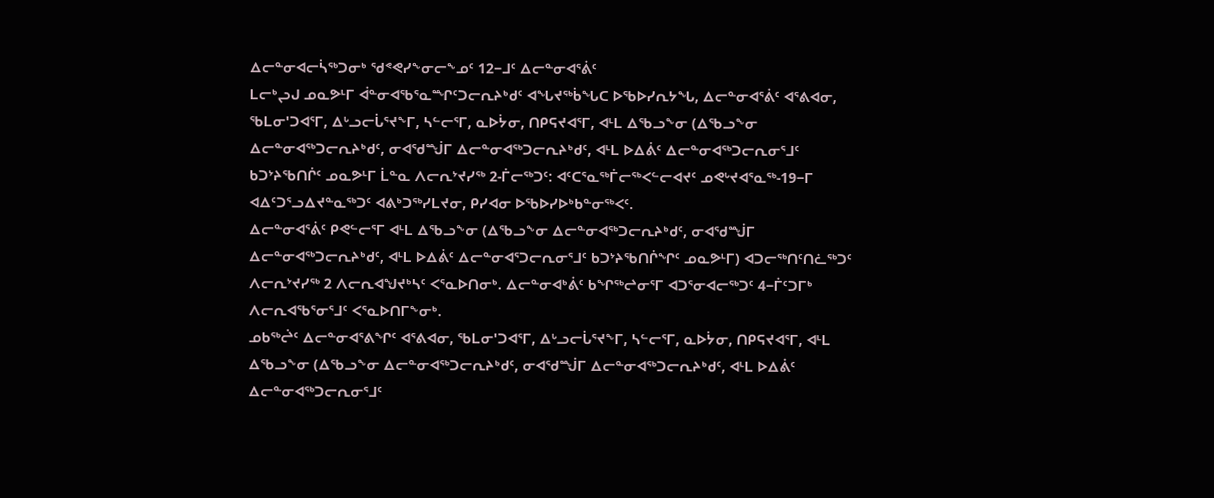ᐃᓕᓐᓂᐊᓕᓵᖅᑐᓂᒃ ᖁᕝᕙᓯᖕᓂᓕᖕᓄᑦ 12−ᒧᑦ ᐃᓕᓐᓂᐊᕐᕖᑦ
ᒪᓕᒃᖢᒍ ᓄᓇᕗᒻᒥ ᐋᓐᓂᐊᖃᕐᓇᙱᑦᑐᓕᕆᔨᒃᑯᑦ ᐊᖓᔪᖅᑳᖓᑕ ᐅᖃᐅᓯᕆᔭᖓ, ᐃᓕᓐᓂᐊᕐᕖᑦ ᐊᕐᕕᐊᓂ, ᖃᒪᓂ'ᑐᐊᕐᒥ, ᐃᒡᓗᓕᒑᕐᔪᖕᒥ, ᓴᓪᓕᕐᒥ, ᓇᐅᔮᓂ, ᑎᑭᕋᔪᐊᕐᒥ, ᐊᒻᒪ ᐃᖃᓗᖕᓂ (ᐃᖃᓗᖕᓂ ᐃᓕᓐᓂᐊᖅᑐᓕᕆᔨᒃᑯᑦ, ᓂᐊᖁᙴᒥ ᐃᓕᓐᓂᐊᖅᑐᓕᕆᔨᒃᑯᑦ, ᐊᒻᒪ ᐅᐃᕖᑦ ᐃᓕᓐᓂᐊᖅᑐᓕᕆᓂᕐᒧᑦ ᑲᑐᔾᔨᖃᑎᒌᑦ ᓄᓇᕗᒻᒥ ᒫᓐᓇ ᐱᓕᕆᔾᔪᓯᖅ 2-ᒦᓕᖅᑐᑦ: ᐊᑦᑕᕐᓇᖅᒦᓕᖅᐸᓪᓕᐊᔪᑦ ᓄᕙᒡᔪᐊᕐᓇᖅ-19−ᒥ ᐊᐃᑦᑐᕐᓗᐃᔪᓐᓇᖅᑐᑦ ᐊᕕᒃᑐᖅᓯᒪᔪᓂ, ᑭᓯᐊᓂ ᐅᖃᐅᓯᐅᒃᑲᓐᓂᖅᐸᑦ.
ᐃᓕᓐᓂᐊᕐᕖᑦ ᑭᕙᓪᓕᕐᒥ ᐊᒻᒪ ᐃᖃᓗᖕᓂ (ᐃᖃᓗᖕᓂ ᐃᓕᓐᓂᐊᖅᑐᓕᕆᔨᒃᑯᑦ, ᓂᐊᖁᙴᒥ ᐃᓕᓐᓂᐊᖅᑐᓕᕆᔨᒃᑯᑦ, ᐊᒻᒪ ᐅᐃᕖᑦ ᐃᓕᓐᓂᐊᕐᑐᓕᕆᓂᕐᒧᑦ ᑲᑐᔾᔨᖃᑎᒌᖏᑦ ᓄᓇᕗᒻᒥ) ᐊᑐᓕᖅᑎᑦᑎᓛᖅᑐᑦ ᐱᓕᕆᔾᔪᓯᖅ 2 ᐱᓕᕆᐊᖑᔪᒃᓴᑦ ᐸᕐᓇᐅᑎᓂᒃ. ᐃᓕᓐᓂᐊᒃᕖᑦ ᑲᖏᖅᖠᓂᕐᒥ ᐊᑐᕐᓂᐊᓕᖅᑐᑦ 4−ᒦᑦᑐᒥᒃ ᐱᓕᕆᐊᖃᕐᓂᕐᒧᑦ ᐸᕐᓇᐅᑎᒥᖕᓂᒃ.
ᓄᑲᖅᖡᑦ ᐃᓕᓐᓂᐊᕐᕕᖏᑦ ᐊᕐᕕᐊᓂ, ᖃᒪᓂ'ᑐᐊᕐᒥ, ᐃᒡᓗᓕᒑᕐᔪᖕᒥ, ᓴᓪᓕᕐᒥ, ᓇᐅᔮᓂ, ᑎᑭᕋᔪᐊᕐᒥ, ᐊᒻᒪ ᐃᖃᓗᖕᓂ (ᐃᖃᓗᖕᓂ ᐃᓕᓐᓂᐊᖅᑐᓕᕆᔨᒃᑯᑦ, ᓂᐊᖁᙴᒥ ᐃᓕᓐᓂᐊᖅᑐᓕᕆᔨᒃᑯᑦ, ᐊᒻᒪ ᐅᐃᕖᑦ ᐃᓕᓐᓂᐊᖅᑐᓕᕆᓂᕐᒧᑦ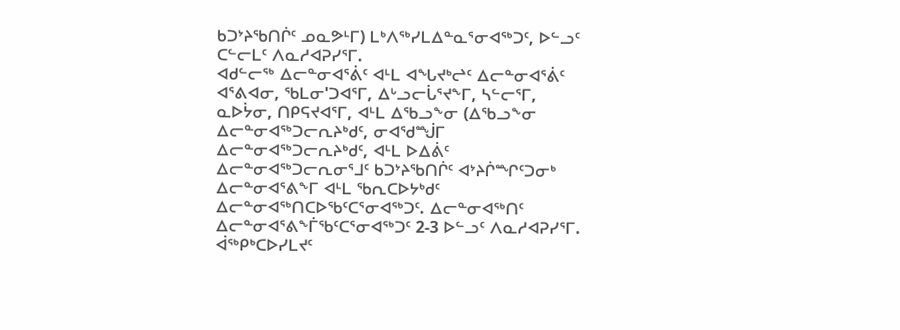ᑲᑐᔾᔨᖃᑎᒌᑦ ᓄᓇᕗᒻᒥ) ᒪᒃᐱᖅᓯᒪᐃᓐᓇᕐᓂᐊᖅᑐᑦ, ᐅᓪᓗᑦ ᑕᓪᓕᒪᑦ ᐱᓇᓱᐊᕈᓯᕐᒥ.
ᐊᑯᓪᓕᖅ ᐃᓕᓐᓂᐊᕐᕖᑦ ᐊᒻᒪ ᐊᖓᔪᒃᖠᑦ ᐃᓕᓐᓂᐊᕐᕖᑦ ᐊᕐᕕᐊᓂ, ᖃᒪᓂ'ᑐᐊᕐᒥ, ᐃᒡᓗᓕᒑᕐᔪᖕᒥ, ᓴᓪᓕᕐᒥ, ᓇᐅᔮᓂ, ᑎᑭᕋᔪᐊᕐᒥ, ᐊᒻᒪ ᐃᖃᓗᖕᓂ (ᐃᖃᓗᖕᓂ ᐃᓕᓐᓂᐊᖅᑐᓕᕆᔨᒃᑯᑦ, ᓂᐊᖁᙴᒥ ᐃᓕᓐᓂᐊᖅᑐᓕᕆᔨᒃᑯᑦ, ᐊᒻᒪ ᐅᐃᕖᑦ ᐃᓕᓐᓂᐊᖅᑐᓕᕆᓂᕐᒧᑦ ᑲᑐᔾᔨᖃᑎᒌᑦ ᐊᔾᔨᒌᙱᑦᑐᓂᒃ ᐃᓕᓐᓂᐊᕐᕕᖕᒥ ᐊᒻᒪ ᖃᕆᑕᐅᔭᒃᑯᑦ ᐃᓕᓐᓂᐊᖅᑎᑕᐅᖃᑦᑕᕐᓂᐊᖅᑐᑦ. ᐃᓕᓐᓂᐊᖅᑎᑦ ᐃᓕᓐᓂᐊᕐᕕᖕᒦᖃᑦᑕᕐᓂᐊᖅᑐᑦ 2-3 ᐅᓪᓗᑦ ᐱᓇᓱᐊᕈᓯᕐᒥ. ᐋᖅᑭᒃᑕᐅᓯᒪᔪᑦ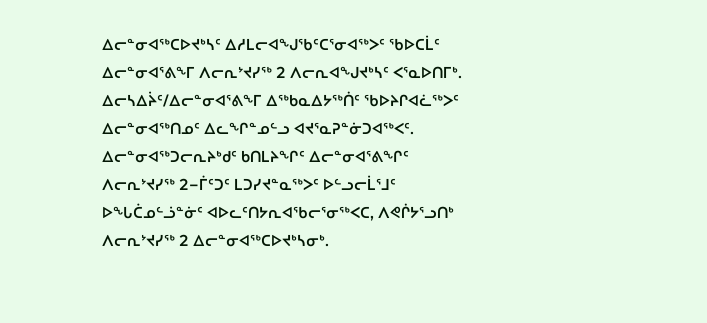ᐃᓕᓐᓂᐊᖅᑕᐅᔪᒃᓴᑦ ᐃᓱᒪᓕᐊᖑᖃᑦᑕᕐᓂᐊᖅᐳᑦ ᖃᐅᑕᒫᑦ ᐃᓕᓐᓂᐊᕐᕕᖕᒥ ᐱᓕᕆᔾᔪᓯᖅ 2 ᐱᓕᕆᐊᖑᔪᒃᓴᑦ ᐸᕐᓇᐅᑎᒥᒃ.
ᐃᓕᓴᐃᔩᑦ/ᐃᓕᓐᓂᐊᕐᕕᖕᒥ ᐃᖅᑲᓇᐃᔭᖅᑏᑦ ᖃᐅᔨᒋᐊᓛᖅᐳᑦ ᐃᓕᓐᓂᐊᖅᑎᓄᑦ ᐃᓚᖏᓐᓄᓪᓗ ᐊᔪᕐᓇᕈᓐᓃᑐᐊᖅᐸᑦ.
ᐃᓕᓐᓂᐊᖅᑐᓕᕆᔨᒃᑯᑦ ᑲᑎᒪᔨᖏᑦ ᐃᓕᓐᓂᐊᕐᕕᖏᑦ ᐱᓕᕆᔾᔪᓯᖅ 2−ᒦᑦᑐᑦ ᒪᑐᓯᔪᓐᓇᖅᐳᑦ ᐅᓪᓗᓕᒫᕐᒧᑦ ᐅᖓᑖᓄᓪᓘᓐᓃᑦ ᐊᐅᓚᑦᑎᔭᕆᐊᖃᓕᕐᓂᖅᐸᑕ, ᐱᕙᒌᔭᕐᓗᑎᒃ ᐱᓕᕆᔾᔪᓯᖅ 2 ᐃᓕᓐᓂᐊᖅᑕᐅᔪᒃᓴᓂᒃ.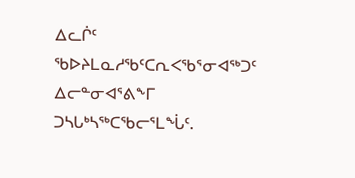ᐃᓚᒌᑦ ᖃᐅᔨᒪᓇᓱᖃᑦᑕᕆᐸᖃᕐᓂᐊᖅᑐᑦ ᐃᓕᓐᓂᐊᕐᕕᖕᒥ ᑐᓴᒐᒃᓴᖅᑕᖃᓕᕐᒪᖔᑦ.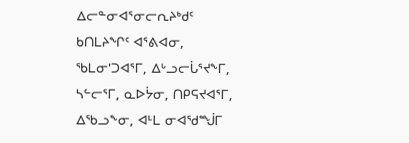ᐃᓕᓐᓂᐊᕐᓂᓕᕆᔨᒃᑯᑦ ᑲᑎᒪᔨᖏᑦ ᐊᕐᕕᐊᓂ, ᖃᒪᓂ'ᑐᐊᕐᒥ, ᐃᒡᓗᓕᒑᕐᔪᖕᒥ, ᓴᓪᓕᕐᒥ, ᓇᐅᔮᓂ, ᑎᑭᕋᔪᐊᕐᒥ, ᐃᖃᓗᖕᓂ, ᐊᒻᒪ ᓂᐊᖁᙴᒥ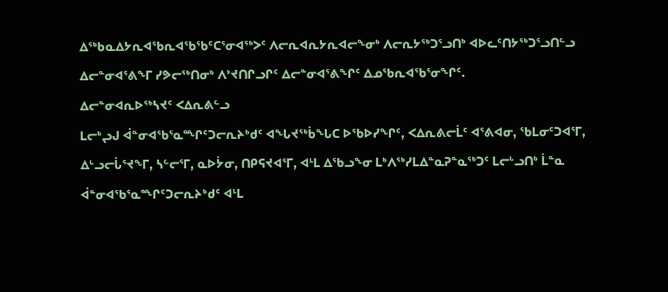ᐃᖅᑲᓇᐃᔭᕆᐊᖃᕆᐊᖃᖃᑦᑕᕐᓂᐊᖅᐳᑦ ᐱᓕᕆᐊᕆᔭᕆᐊᓕᖕᓂᒃ ᐱᓕᕆᔭᖅᑐᕐᓗᑎᒃ ᐊᐅᓚᑦᑎᔭᖅᑐᕐᓗᑎᓪᓗ ᐃᓕᓐᓂᐊᕐᕕᖕᒥ ᓯᕗᓕᖅᑎᓂᒃ ᐱᔾᔪᑎᒋᓗᒋᑦ ᐃᓕᓐᓂᐊᕐᕕᖏᑦ ᐃᓄᖃᕆᐊᖃᕐᓂᖏᑦ.
ᐃᓕᓐᓂᐊᕆᐅᖅᓴᔪᑦ ᐸᐃᕆᕕᓪᓗ
ᒪᓕᒃᖢᒍ ᐋᓐᓂᐊᖃᕐᓇᙱᑦᑐᓕᕆᔨᒃᑯᑦ ᐊᖓᔪᖅᑳᖓᑕ ᐅᖃᐅᓯᖏᑦ, ᐸᐃᕆᕕᓕᒫᑦ ᐊᕐᕕᐊᓂ, ᖃᒪᓂᑦᑐᐊᕐᒥ, ᐃᒡᓗᓕᒑᕐᔪᖕᒥ, ᓴᓪᓕᕐᒥ, ᓇᐅᔮᓂ, ᑎᑭᕋᔪᐊᕐᒥ, ᐊᒻᒪ ᐃᖃᓗᖕᓂ ᒪᒃᐱᖅᓯᒪᐃᓐᓇᕈᓐᓇᖅᑐᑦ ᒪᓕᒡᓗᑎᒃ ᒫᓐᓇ ᐋᓐᓂᐊᖃᕐᓇᙱᑦᑐᓕᕆᔨᒃᑯᑦ ᐊᒻᒪ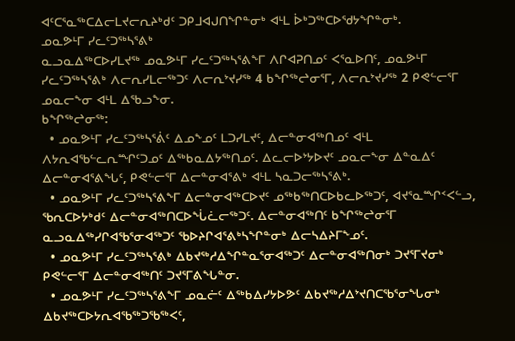ᐊᑦᑕᕐᓇᖅᑕᐃᓕᒪᔪᓕᕆᔨᒃᑯᑦ ᑐᑭᒧᐊᒍᑎᖏᓐᓂᒃ ᐊᒻᒪ ᐆᒃᑐᖅᑕᐅᖁᔭᖏᓐᓂᒃ.
ᓄᓇᕗᒻᒥ ᓯᓚᑦᑐᖅᓴᕐᕕᒃ
ᓇᓗᓇᐃᖅᑕᐅᓯᒪᔪᖅ ᓄᓇᕗᒻᒥ ᓯᓚᑦᑐᖅᓴᕐᕕᖕᒥ ᐱᒋᐊᕈᑎᓄᑦ ᐸᕐᓇᐅᑎᑦ, ᓄᓇᕗᒻᒥ ᓯᓚᑦᑐᖅᓴᕐᕕᒃ ᐱᓕᕆᓯᒪᓕᖅᑐᑦ ᐱᓕᕆᔾᔪᓯᖅ 4 ᑲᖏᖅᖠᓂᕐᒥ, ᐱᓕᕆᔾᔪᓯᖅ 2 ᑭᕙᓪᓕᕐᒥ ᓄᓇᓕᖕᓂ ᐊᒻᒪ ᐃᖃᓗᖕᓂ.
ᑲᖏᖅᖠᓂᖅ:
  • ᓄᓇᕗᒻᒥ ᓯᓚᑦᑐᖅᓴᕐᕖᑦ ᐃᓄᖕᓄᑦ ᒪᑐᓯᒪᔪᑦ, ᐃᓕᓐᓂᐊᖅᑎᓄᑦ ᐊᒻᒪ ᐱᔭᕆᐊᖃᓪᓚᕆᙱᑦᑐᓄᑦ ᐃᖅᑲᓇᐃᔭᖅᑎᓄᑦ. ᐃᓚᓕᐅᔾᔭᐅᔪᑦ ᓄᓇᓕᖕᓂ ᐃᓐᓇᐃᑦ ᐃᓕᓐᓂᐊᕐᕕᖓᑦ, ᑭᕙᓪᓕᕐᒥ ᐃᓕᓐᓂᐊᕐᕕᒃ ᐊᒻᒪ ᓴᓇᑐᓕᖅᓴᕐᕕᒃ.
  • ᓄᓇᕗᒻᒥ ᓯᓚᑦᑐᖅᓴᕐᕕᖕᒥ ᐃᓕᓐᓂᐊᖅᑕᐅᔪᑦ ᓄᖅᑲᖅᑎᑕᐅᑲᓚᐅᖅᑐᑦ, ᐊᔪᕐᓇᙱᑉᐸᓪᓗ, ᖃᕆᑕᐅᔭᒃᑯᑦ ᐃᓕᓐᓂᐊᖅᑎᑕᐅᖔᓛᓕᖅᑐᑦ. ᐃᓕᓐᓂᐊᖅᑎᑦ ᑲᖏᖅᖠᓂᕐᒥ ᓇᓗᓇᐃᖅᓯᒋᐊᖃᕐᓂᐊᖅᑐᑦ ᖃᐅᔨᒋᐊᕐᕕᒃᓴᖏᓐᓂᒃ ᐃᓕᓴᐃᔨᒥᖕᓄᑦ.
  • ᓄᓇᕗᒻᒥ ᓯᓚᑦᑐᖅᓴᕐᕕᒃ ᐃᑲᔪᖅᓱᐃᖏᓐᓇᕐᓂᐊᖅᑐᑦ ᐃᓕᓐᓂᐊᖅᑎᓂᒃ ᑐᔪᕐᒥᔪᓂᒃ ᑭᕙᓪᓕᕐᒥ ᐃᓕᓐᓂᐊᖅᑎᑦ ᑐᔪᕐᒥᕕᖓᓐᓂ.
  • ᓄᓇᕗᒻᒥ ᓯᓚᑦᑐᖅᓴᕐᕕᖕᒥ ᓄᓇᓖᑦ ᐃᖅᑲᐃᓯᔭᐅᕗᑦ ᐃᑲᔪᖅᓱᐃᔾᔪᑎᑕᖃᕐᓂᖓᓂᒃ ᐃᑲᔪᖅᑕᐅᔭᕆᐊᖃᖅᑐᖃᖅᐸᑦ,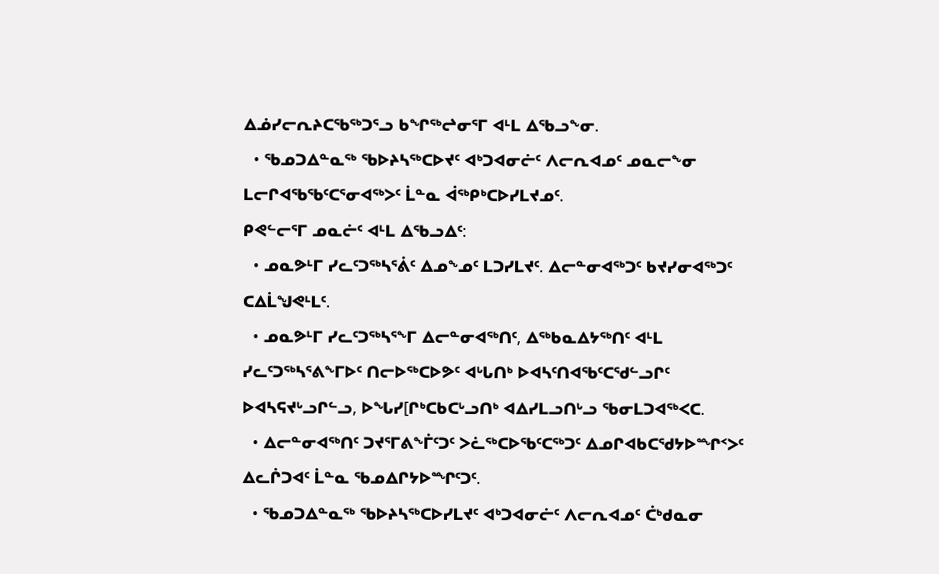ᐃᓅᓯᓕᕆᔨᑕᖃᖅᑐᕐᓗ ᑲᖏᖅᖠᓂᕐᒥ ᐊᒻᒪ ᐃᖃᓗᖕᓂ.
  • ᖃᓄᑐᐃᓐᓇᖅ ᖃᐅᔨᓴᖅᑕᐅᔪᑦ ᐊᒃᑐᐊᓂᓖᑦ ᐱᓕᕆᐊᓄᑦ ᓄᓇᓕᖕᓂ ᒪᓕᒋᐊᖃᖃᑦᑕᕐᓂᐊᖅᐳᑦ ᒫᓐᓇ ᐋᖅᑭᒃᑕᐅᓯᒪᔪᓄᑦ.
ᑭᕙᓪᓕᕐᒥ ᓄᓇᓖᑦ ᐊᒻᒪ ᐃᖃᓗᐃᑦ:
  • ᓄᓇᕗᒻᒥ ᓯᓚᑦᑐᖅᓴᕐᕖᑦ ᐃᓄᖕᓄᑦ ᒪᑐᓯᒪᔪᑦ. ᐃᓕᓐᓂᐊᖅᑐᑦ ᑲᔪᓯᓂᐊᖅᑐᑦ ᑕᐃᒫᖑᕙᒻᒪᑦ.
  • ᓄᓇᕗᒻᒥ ᓯᓚᑦᑐᖅᓴᕐᖕᒥ ᐃᓕᓐᓂᐊᖅᑎᑦ, ᐃᖅᑲᓇᐃᔭᖅᑎᑦ ᐊᒻᒪ ᓯᓚᑦᑐᖅᓴᕐᕕᖕᒥᐅᑦ ᑎᓕᐅᖅᑕᐅᕗᑦ ᐊᒡᒐᑎᒃ ᐅᐊᓴᑦᑎᐊᖃᑦᑕᖁᓪᓗᒋᑦ ᐅᐊᓴᕋᔪᒡᓗᒋᓪᓗ, ᐅᖓᓯ[ᒋᒃᑕᑲᑕᒡᓗᑎᒃ ᐊᐃᓯᒪᓗᑎᒡᓗ ᖃᓂᒪᑐᐊᖅᐸᑕ.
  • ᐃᓕᓐᓂᐊᖅᑎᑦ ᑐᔪᕐᒥᕕᖕᒦᑦᑐᑦ ᐳᓛᖅᑕᐅᖃᑦᑕᖅᑐᑦ ᐃᓄᒋᐊᑲᑕᖁᔭᐅᙱᑉᐳᑦ ᐃᓚᒌᑐᐊᑦ ᒫᓐᓇ ᖃᓄᐃᒋᔭᐅᙱᑦᑐᑦ.
  • ᖃᓄᑐᐃᓐᓇᖅ ᖃᐅᔨᓴᖅᑕᐅᓯᒪᔪᑦ ᐊᒃᑐᐊᓂᓖᑦ ᐱᓕᕆᐊᓄᑦ ᑖᒃᑯᓇᓂ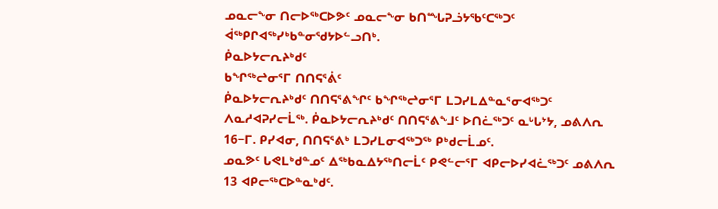ᓄᓇᓕᖕᓂ ᑎᓕᐅᖅᑕᐅᕗᑦ ᓄᓇᓕᖕᓂ ᑲᑎᙵᕈᓘᔭᖃᑦᑕᖅᑐᑦ ᐋᖅᑭᒋᐊᖅᓯᒃᑲᓐᓂᖁᔭᐅᓪᓗᑎᒃ.
ᑮᓇᐅᔭᓕᕆᔨᒃᑯᑦ
ᑲᖏᖅᖠᓂᕐᒥ ᑎᑎᕋᕐᕖᑦ
ᑮᓇᐅᔭᓕᕆᔨᒃᑯᑦ ᑎᑎᕋᕐᕕᖏᑦ ᑲᖏᖅᖠᓂᕐᒥ ᒪᑐᓯᒪᐃᓐᓇᕐᓂᐊᖅᑐᑦ ᐱᓇᓱᐊᕈᓯᓕᒫᖅ. ᑮᓇᐅᔭᓕᕆᔨᒃᑯᑦ ᑎᑎᕋᕐᕕᖕᒧᑦ ᐅᑎᓛᖅᑐᑦ ᓇᒡᒐᔾᔭ, ᓄᕕᐱᕆ 16−ᒥ. ᑭᓯᐊᓂ, ᑎᑎᕋᕐᕕᒃ ᒪᑐᓯᒪᓂᐊᖅᑐᖅ ᑭᒃᑯᓕᒫᓄᑦ.
ᓄᓇᕗᑦ ᒐᕙᒪᒃᑯᓐᓄᑦ ᐃᖅᑲᓇᐃᔭᖅᑎᓕᒫᑦ ᑭᕙᓪᓕᕐᒥ ᐊᑭᓕᐅᓯᐊᓛᖅᑐᑦ ᓄᕕᐱᕆ 13 ᐊᑭᓕᖅᑕᐅᓐᓇᒃᑯᑦ.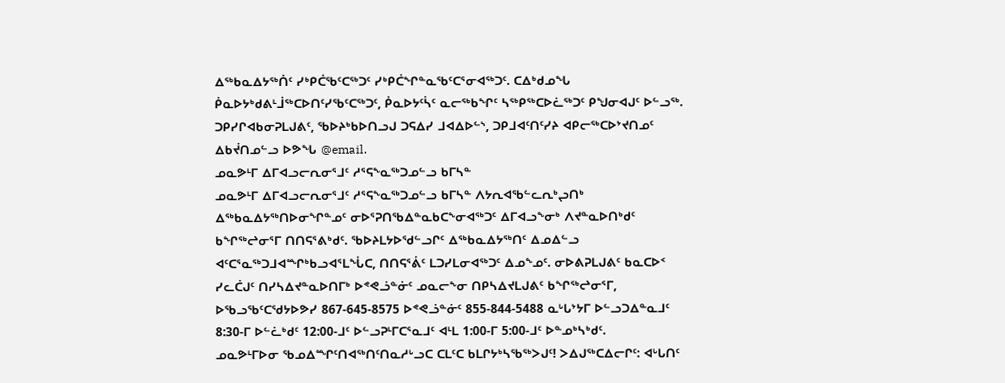ᐃᖅᑲᓇᐃᔭᖅᑏᑦ ᓯᒃᑭᑖᖃᑦᑕᖅᑐᑦ ᓯᒃᑭᑖᖏᓐᓇᖃᑦᑕᕐᓂᐊᖅᑐᑦ. ᑕᐃᒃᑯᓄᖓ ᑮᓇᐅᔭᒃᑯᕕᒻᒨᖅᑕᐅᑎᑦᓯᖃᑦᑕᖅᑐᑦ, ᑮᓇᐅᔭᑦᓵᑦ ᓇᓕᖅᑲᖏᑦ ᓴᖅᑭᖅᑕᐅᓛᖅᑐᑦ ᑭᖑᓂᐊᒍᑦ ᐅᓪᓗᖅ.  ᑐᑭᓯᒋᐊᑲᓂᕈᒪᒍᕕᑦ, ᖃᐅᔨᒃᑲᐅᑎᓗᒍ ᑐᕋᐃᓯ ᒧᐊᐃᐅᓪᔅ, ᑐᑭᒧᐊᑦᑎᑦᓯᔨ ᐊᑭᓕᖅᑕᐅᔾᔪᑎᓄᑦ ᐃᑲᔫᑎᓄᓪᓗ ᐅᕗᖓ @email.
ᓄᓇᕗᒻᒥ ᐃᒥᐊᓗᓕᕆᓂᕐᒧᑦ ᓱᕐᕋᖕᓇᖅᑐᓄᓪᓗ ᑲᒥᓴᓐ
ᓄᓇᕗᒻᒥ ᐃᒥᐊᓗᓕᕆᓂᕐᒧᑦ ᓱᕐᕋᖕᓇᖅᑐᓄᓪᓗ ᑲᒥᓴᓐ ᐱᔭᕆᐊᖃᓪᓚᕆᒃᖢᑎᒃ ᐃᖅᑲᓇᐃᔭᖅᑎᐅᓂᖏᓐᓄᑦ ᓂᐅᕐᕈᑎᖃᐃᓐᓇᑲᑕᖕᓂᐊᖅᑐᑦ ᐃᒥᐊᓗᖕᓂᒃ ᐱᔪᓐᓇᐅᑎᒃᑯᑦ ᑲᖏᖅᖠᓂᕐᒥ ᑎᑎᕋᕐᕕᒃᑯᑦ. ᖃᐅᔨᒪᔭᐅᖁᓪᓗᒋᑦ ᐃᖅᑲᓇᐃᔭᖅᑎᑦ ᐃᓄᐃᓪᓗ ᐊᑦᑕᕐᓇᖅᑐᒧᐊᙱᒃᑲᓗᐊᕐᒪᖔᑕ, ᑎᑎᕋᕐᕖᑦ ᒪᑐᓯᒪᓂᐊᖅᑐᑦ ᐃᓄᖕᓄᑦ. ᓂᐅᕕᕈᒪᒍᕕᑦ ᑲᓇᑕᐅᑉ ᓯᓚᑖᒍᑦ ᑎᓯᓴᐃᔪᓐᓇᐅᑎᒥᒃ ᐅᕝᕙᓘᓐᓃᑦ ᓄᓇᓕᖕᓂ ᑎᑭᓴᐃᔪᒪᒍᕕᑦ ᑲᖏᖅᖠᓂᕐᒥ, ᐅᖃᓗᖃᑦᑕᖁᔭᐅᕗᓯ 867-645-8575 ᐅᕝᕙᓘᓐᓃᑦ 855-844-5488 ᓇᒡᒐᔾᔭᒥ ᐅᓪᓗᑐᐃᓐᓇᒧᑦ 8:30-ᒥ ᐅᓪᓛᒃᑯᑦ 12:00-ᒧᑦ ᐅᓪᓗᕈᒻᒥᑕᕐᓇᒧᑦ ᐊᒻᒪ 1:00-ᒥ 5:00-ᒧᑦ ᐅᓐᓄᒃᓴᒃᑯᑦ.
ᓄᓇᕗᒻᒥᐅᓂ ᖃᓄᐃᙱᑦᑎᐊᖅᑎᑦᑎᓇᓱᒡᓗᑕ ᑕᒪᑦᑕ ᑲᒪᒋᔭᒃᓴᖃᖅᐳᒍᑦ! ᐳᐃᒍᖅᑕᐃᓕᒋᑦ: ᐊᒡᒐᑎᑦ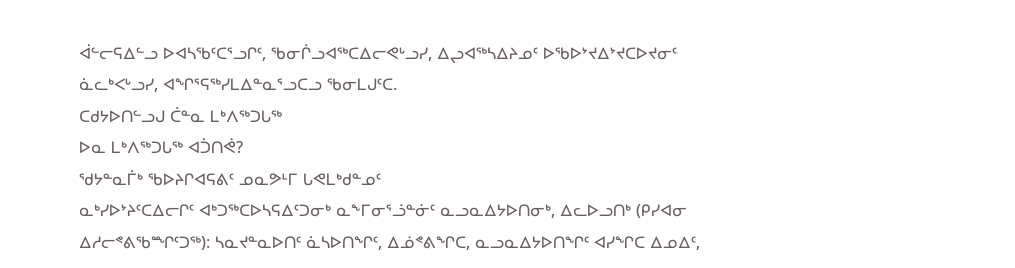ᐋᓪᓕᕋᐃᓪᓗ ᐅᐊᓴᖃᑦᑕᕐᓗᒋᑦ, ᖃᓂᒌᓗᐊᖅᑕᐃᓕᕙᒡᓗᓯ, ᐃᖢᐊᖅᓴᐃᔨᓄᑦ ᐅᖃᐅᔾᔪᐃᔾᔪᑕᐅᔪᓂᑦ ᓈᓚᒃᐸᒡᓗᓯ, ᐊᖏᕐᕋᖅᓯᒪᐃᓐᓇᕐᓗᑕᓗ ᖃᓂᒪᒍᑦᑕ.
ᑕᑯᔭᐅᑎᓪᓗᒍ ᑖᓐᓇ ᒪᒃᐱᖅᑐᒐᖅ
ᐅᓇ ᒪᒃᐱᖅᑐᒐᖅ ᐊᑑᑎᕚ?
ᖁᔭᓐᓇᒦᒃ ᖃᐅᔨᒋᐊᕋᕕᑦ ᓄᓇᕗᒻᒥ ᒐᕙᒪᒃᑯᓐᓄᑦ
ᓇᒃᓯᐅᔾᔨᑦᑕᐃᓕᒋᑦ ᐊᒃᑐᖅᑕᐅᓴᕋᐃᑦᑐᓂᒃ ᓇᖕᒥᓂᕐᓘᓐᓃᑦ ᓇᓗᓇᐃᔭᐅᑎᓂᒃ, ᐃᓚᐅᓗᑎᒃ (ᑭᓯᐊᓂ ᐃᓱᓕᕝᕕᖃᙱᑦᑐᖅ): ᓴᓇᔪᓐᓇᐅᑎᑦ ᓈᓴᐅᑎᖏᑦ, ᐃᓅᕝᕕᖏᑕ, ᓇᓗᓇᐃᔭᐅᑎᖏᑦ ᐊᓯᖏᑕ ᐃᓄᐃᑦ,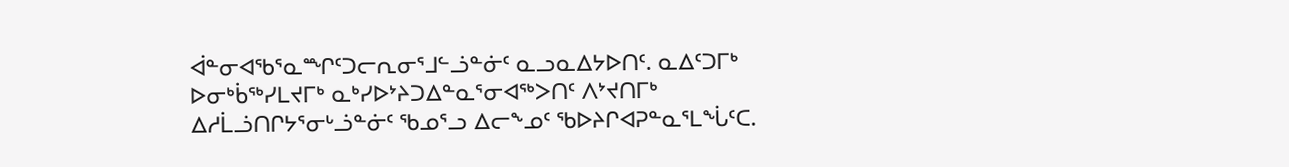ᐋᓐᓂᐊᖃᕐᓇᙱᑦᑐᓕᕆᓂᕐᒧᓪᓘᓐᓃᑦ ᓇᓗᓇᐃᔭᐅᑎᑦ. ᓇᐃᑦᑐᒥᒃ ᐅᓂᒃᑳᖅᓯᒪᔪᒥᒃ ᓇᒃᓯᐅᔾᔨᑐᐃᓐᓇᕐᓂᐊᖅᐳᑎᑦ ᐱᔾᔪᑎᒥᒃ ᐃᓱᒫᓘᑎᒋᔭᕐᓂᒡᓘᓐᓃᑦ ᖃᓄᕐᓗ ᐃᓕᖕᓄᑦ ᖃᐅᔨᒋᐊᕈᓐᓇᕐᒪᖔᑦᑕ.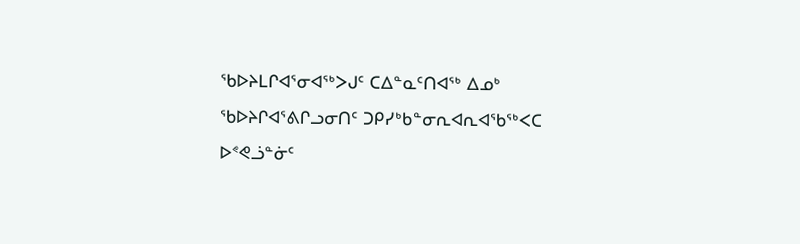ᖃᐅᔨᒪᒋᐊᕐᓂᐊᖅᐳᒍᑦ ᑕᐃᓐᓇᑦᑎᐊᖅ ᐃᓄᒃ ᖃᐅᔨᒋᐊᕐᕕᒋᓗᓂᑎᑦ ᑐᑭᓯᒃᑲᓐᓂᕆᐊᕆᐊᖃᖅᐸᑕ ᐅᕝᕙᓘᓐᓃᑦ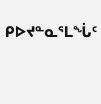ᑭᐅᔪᓐᓇᕐᒪᖔᑦ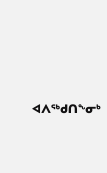ᐊᐱᖅᑯᑎᖕᓂᒃ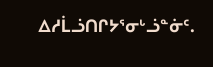ᐃᓱᒫᓘᑎᒋᔭᕐᓂᒡᓘᓐᓃᑦ.